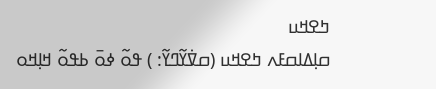ߤߐߞߎ
ߛߊ߲ߡߊߛߓߍ ߤߐߞߎ (ߛߜ߭ߌ߬ߣߌ߬: ) ߟߋ߬ ߦߋ߫ ߕߟߋ߬ ߞߊ߲ߞߋ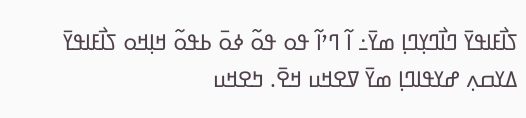ߖߊ߯ߓߊߟߌ߫ ߣߊ߯ߣߌ߲ߣߊ߲ ߘߌ߫߸ ߊ߬ ߣߴߊ߬ ߟߋ ߟߋ߬ ߦߋ߫ ߕߟߋ߬ ߞߊ߲ߞߋ ߖߊ߯ߓߊߟߌ߫ ߡߌߛߍ߲ ߝߌߟߊߣߊ߲ ߘߌ߫ ߜߐߞߎ ߞߐ߫. ߤߐߞߎ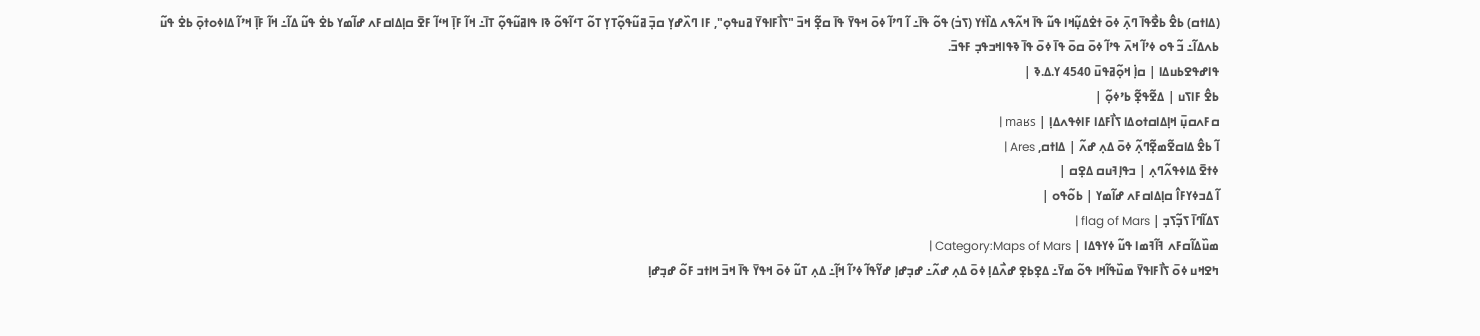(ߡߊߙߛ) ߕߐ߮ ߕߐ߯ߟߊ߫ ߣߍ߲߫ ߦߋ߫ ߙߐ߭ߡߎ߲߬ߞߊ ߟߎ߬ ߟߊ߫ ߞߍ߬ߟߍ ߡߊ߰ߙߌ (ߖߏ߭) ߟߋ߬ ߟߊ߫߸ ߊ߬ ߣߴߊ߬ ߦߋ߫ ߞߟߌ߫ ߟߊ߫ ߛߐ߲߬ ߞߏ߫ "ߖߊ߯ߓߊߟߌ߫ ߥߎߟߋ߲", ߓߊ ߣߍ߰ߝߌ߲ ߛߏ߲߫ ߥߎ߬ߟߋ߲߬ߠߌ߲ ߠߋ߬ ߠߵߊ߬ߟߋ߬ ߢߊ ߟߊߥߎ߬ߟߋ߲߬ ߠߊ߫߸ ߞߊ߬ ߓߊ߲߫ ߞߵߊ߬ ߓߐ߫ ߛߊ߲ߡߊߛߓߍ ߝߊ߬ߘߌ ߕߐ߭ ߟߎ߬ ߡߊ߬߸ ߞߊ߬ ߓߊ߲߫ ߞߴߊ߬ ߡߊߦߋߙߋ߲߫ ߕߐ߭ ߟߎ߬ ߕߍߡߊ߬߸ ߏ߬ ߟߋ ߦߴߊ߬ ߞߍ߫ ߟߴߊ߬ ߦߋ߫ ߛߋ߫ ߟߊ߫ ߦߋ߫ ߟߊ߫ ߢߟߊߞߏߟߏ߲ ߓߟߏ߫.
ߟߊߝߟߐߕߎߡߊ | ߛߊ߲߭ ߞߋ߲߬ߥߟߎ߫ 4540 ߌ.ߡ.ߢ |
ߕߐ߮ ߓߊߖߎ | ߡߐ߬ߟߐ߲߬ ߕߴߦߋ߲߬ |
ߛߓߍߛߎ߲߫ ߞߊ߲ߡߊߛߙߋߡߊ ߖߊ߯ߓߡߊ ߓߊߦߟߍߡߊ߲ | maʁs |
ߊ߬ ߕߐ߮ ߡߊߛߐ߬ߘߐ߲߬ߣߍ߲߬ ߦߋ߫ ߡߍ߲ ߝߍ߬ | ߡߊߙߛ, Ares |
ߦߙߐ߫ ߡߊߦߟߍ߬ߣߍ߲ | ߏߟߊ߲ߔߎߛ ߡߐ߲ߛ |
ߊ߬ ߡߏߦߌߓߊ߮ ߛߊ߲ߡߊߛߓߍ ߝߊ߬ߘߌ | ߕߋ߬ߟߋ |
ߖߡߊ߬ߣߊ߫ ߖߏ߲߬ߖߏ߲ | flag of Mars |
ߘߎ߰ߡߊ߬ߛߓߍ ߔߊ߬ߔߘߊ ߟߎ߬ ߦߌߟߡߊ | Category:Maps of Mars |
ߤߐߞߎ ߦߋ߫ ߖߊ߯ߓߊߟߌ߫ ߘߎ߰ߟߊ߬ߞߊ ߟߋ߬ ߘߌ߫߸ ߡߐ߲ߕߐ߲ ߝߍ߯ߡߊ߲ ߦߋ߫ ߡߍ߲ ߝߍ߬߸ ߝߏ߲ߝߊ߲ ߝߌ߬ߟߊ߬ ߦߴߊ߬ ߞߊ߲߬߸ ߡߍ߲ ߠߎ߬ ߦߋ߫ ߞߟߌ߫ ߟߊ߫ ߞߏ߫ ߞߊߙߏ ߓߋ߬ ߝߏ߲ߝߊ߲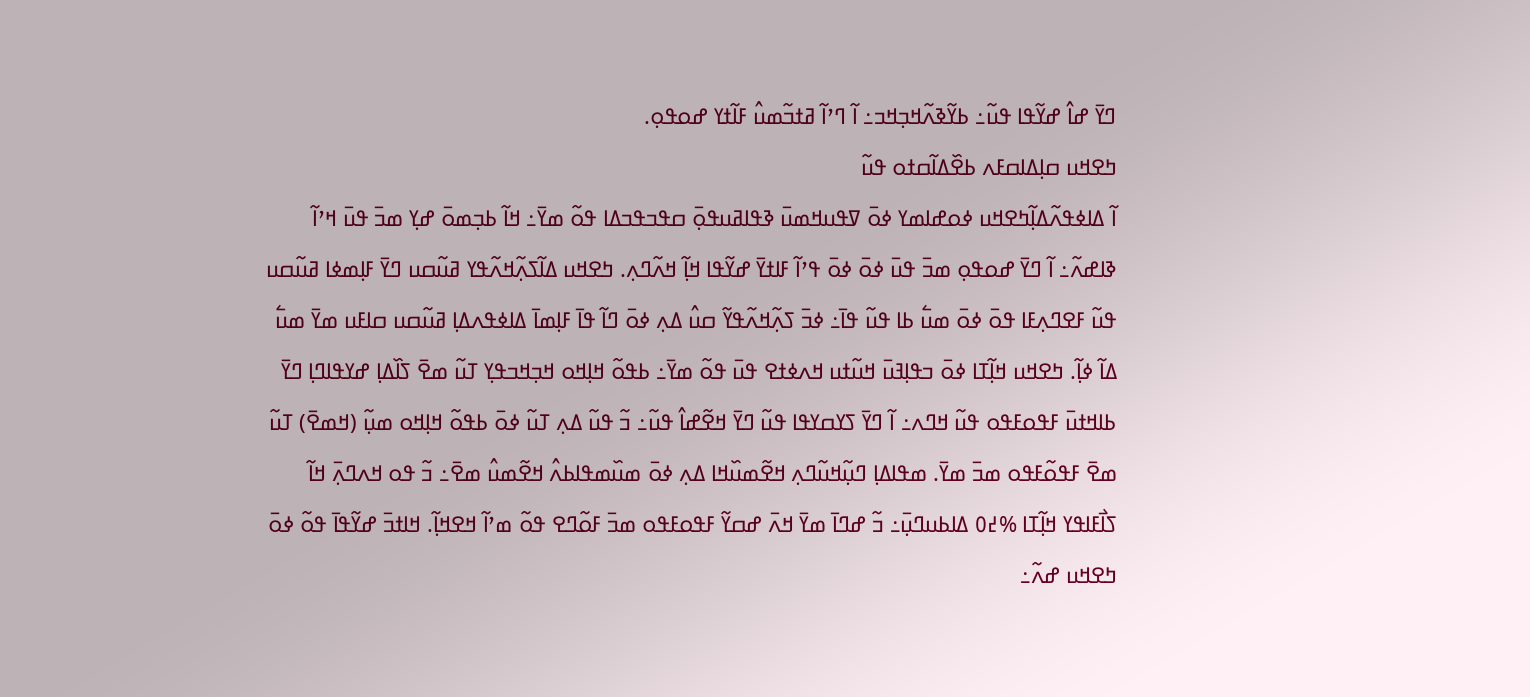ߣߌ߫ ߝߊ߮ ߝߌ߬ߟߊ ߟߎ߬߸ ߕߌ߬ߢߍ߬ߞߏ߲ߞߏ߸ ߊ߬ ߣߴߊ߬ ߥߙߏ߬ߘߎ߮ ߓߊ߬ߙߌ ߝߋߟߋ߲.
ߤߐߞߎ ߛߊ߲ߡߊߛߓߍ ߕߐ߰ߡߊ߬ߛߙߋ ߟߎ߬
ߊ߬ ߡߊߦߟߍ߬ߡߊ߲߬ߤߐߞߎ ߦߋߝߊߘߌ ߦߋ߫ ߜߟߎߞߘߎ߫ ߢߟߊߥߎߟߋ߲߫ ߛߟߏߟߏߡߊ ߟߋ߬ ߘߌ߫߸ ߞߊ߬ ߕߏ߲ߘߋ߫ ߝߌ߲ ߘߏ߫ ߟߎ߫ ߞߴߊ߬ ߢߊߝߍ߬߸ ߊ߬ ߣߌ߫ ߝߋߟߋ߲ ߘߏ߫ ߟߎ߫ ߦߋ߫ ߦߋ߫ ߟߴߊ߬ ߓߊߙߌ߫ ߝߌ߬ߟߊ ߞߊ߲߬ ߞߍ߬ߣߍ߲. ߤߐߞߎ ߡߊ߬ߖߍ߲߬ߞߍ߬ߟߌ ߥߎ߬ߛߎ ߣߌ߫ ߓߊ߲ߘߦߊ ߥߎ߬ߛߎ ߟߎ߬ ߓߐߣߍ߲ߓߊ ߟߋ߫ ߦߋ߫ ߘߎ߱ ߕߊ ߟߎ߬ ߟߊ߫߸ ߦߏ߫ ߖߍ߲߬ߞߍ߬ߟߌ߬ ߛߎ߮ ߡߍ߲ ߦߋ߫ ߣߊ߬ ߟߊ߫ ߓߊ߲ߘߊ߫ ߡߊߦߟߍߡߊ߲ ߥߎ߬ߛߎ ߛߊߓߎ ߘߌ߫ ߘߎ߱ ߡߊ߬ ߦߊ߲߬. ߤߐߞߎ ߞߊ߲߬ߠߊ ߦߋ߫ ߏߟߊ߲ߔߎ߫ ߞߎ߬ߙߎ ߞߍߦߙߐ ߟߎ߫ ߟߋ߬ ߘߌ߫߸ ߕߟߋ߬ ߞߊ߲ߞߋ ߞߏ߲ߞߏߟߌ߲ ߠߎ߬ ߘߐ߫ ߖߊ߰ߡߊ߲ ߝߌߟߊߣߊ߲ ߣߌ߫ ߕߊߞߙߎ߫ ߓߟߋߓߟߋ ߟߎ߬ ߞߣߍ߸ ߊ߬ ߣߌ߫ ߖߌߛߌߟߊ ߟߎ߬ ߣߌ߫ ߞߐ߬ߝߊ߮ ߟߎ߬߸ ߏ߬ ߟߎ߬ ߡߍ߲ ߠߎ߬ ߦߋ߫ ߕߟߋ߬ ߞߊ߲ߞߋ ߘߎ߲߬ (ߞߘߐ߫) ߠߎ߬ ߘߐ߫ ߓߟߋ߬ߓߟߋ ߘߏ߫ ߘߌ߫. ߘߟߊߡߊ߲ ߣߎ߲߬ߞߎ߬ߣߍ߲ ߞߐ߬ߘߎ߰ߞߊ ߡߍ߲ ߦߋ߫ ߘߎ߰ߘߟߊߕߍ߮ ߞߐ߬ߘߎ߮ ߘߐ߫߸ ߏ߬ ߟߋ ߞߍߣߍ߲߫ ߞߊ߬ ߖߊ߯ߓߊߟߌ ߞߊ߲߬ߠߊ %߄߀ ߡߊߕߎߣߎ߲߫߸ ߏ߬ ߝߣߊ߫ ߘߌ߫ ߞߍ߫ ߝߛߌ߬ ߓߟߋߓߟߋ ߘߏ߫ ߓߋ߬ߣߐ ߟߋ߬ ߘߴߊ߬ ߞߐߞߊ߲߬. ߞߊߙߏ߫ ߝߌ߬ߟߊ߫ ߟߋ߬ ߦߋ߫ ߤߐߞߎ ߝߍ߬߸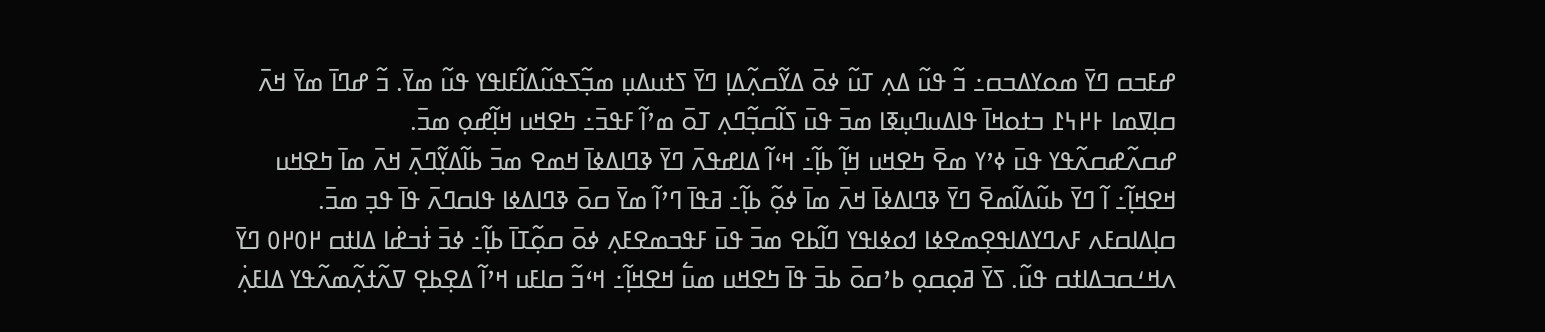ߝߓߏߛ ߣߌ߫ ߘߋߌߡߏߛ߸ ߏ߬ ߟߎ߬ ߡߍ߲ ߠߎ߬ ߦߋ߫ ߡߌ߬ߛߍ߲߬ߡߊ߲ ߣߌ߫ ߖߙߎߡߎ߲ ߘߏ߲߬ߖߟߎ߬ߡߊ߬ߓߊߟߌ ߟߎ߬ ߘߌ߫. ߏ߬ ߝߣߊ߫ ߘߌ߫ ߞߍ߫ ߛߊ߲ߜߘߊ ߅߂߆߁ ߏߙߋߞߊ߫ ߟߊߡߎߣߎ߲ߧߊ ߘߏ߫ ߟߎ߫ ߖߊ߬ߛߏ߲߬ߣߍ߲ ߠߋ߫ ߘߴߊ߬ ߓߟߏ߫߸ ߤߐߞߎ ߞߊ߲߬ߝߋ߲ ߘߏ߫.
ߝߛߍ߬ߝߛߍ߬ߟߌ ߟߎ߫ ߦߴߌ ߘߐ߫ ߤߐߞߎ ߞߊ߲߬ ߕߊ߲߬߸ ߞߵߊ߬ ߡߊߝߟߍ߫ ߣߌ߫ ߢߣߊߡߦߊ߫ ߞߘߐ ߘߏ߫ ߕߊ߬ߡߌ߲߬ߣߍ߲߫ ߞߍ߫ ߘߊ߫ ߤߐߞߎ ߞߐߞߊ߲߬߸ ߊ߬ ߣߌ߫ ߕߎ߬ߡߊ߬ߘߐ߫ ߣߌ߫ ߢߣߊߡߦߊ߫ ߞߍ߫ ߘߊ߫ ߦߋ߲߬ ߕߊ߲߬߸ ߥߟߊ߫ ߣߴߊ߬ ߘߌ߫ ߛߋ߫ ߢߣߊߡߦߊ ߟߊߛߣߍ߫ ߟߊ߫ ߟߏ߲ ߘߏ߫. ߛߊ߲ߡߊߛߓߍ ߓߍߣߌߡߊߟߐ߲ߘߐߦߊ ߗߋߦߊߟߌ ߣߊ߬ߕߐ ߘߏ߫ ߟߎ߫ ߓߟߏߘߐߓߍ߲ ߦߋ߫ ߛߋ߲߬ߠߊ߫ ߕߊ߲߬߸ ߦߏ߫ ߙ߭ߏߝ߭ߊ ߡߊߙߛ ߂߀߂߀ ߣߌ߫ ߍߞߑߛߏߡߊߙߛ ߟߎ߬. ߖߌ߫ ߥߋ߲ߛߋ߲ ߕߴߛߋ߫ ߕߏ߫ ߟߊ߫ ߤߐߞߎ ߘߎ߱ ߞߐߞߊ߲߬߸ ߞߵߏ߬ ߛߊߓߎ ߞߴߊ߬ ߡߐ߲ߕߐ߲ ߜߍ߬ߙߍ߲߬ߘߍ߬ߟߌ ߡߊߓߍ߲߭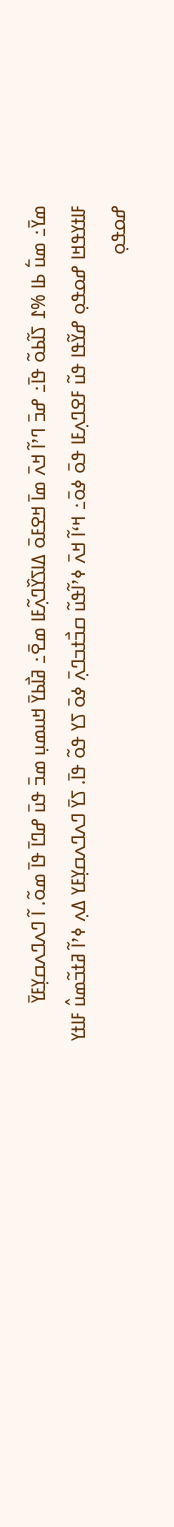ߘߌ߫߸ ߘߎ߱ ߕߊ %߁ ߖߊ߬ߕߋ߬ ߟߊ߫߸ ߝߏ߫ ߣߴߊ߬ ߞߍ߫ ߘߊ߫ ߞߐߓߋ߫ ߡߊߖߌ߰ߣߍ߲߬ߓߊ ߘߐ߫߸ ߥߊ߯ߕߌ߫ ߞߎߘߎ߲ ߘߏ߫ ߟߎ߫ ߝߣߊ߫ ߟߊ߫ ߘߋ߬. ߊ߬ ߣߍߣߍߛߌ߲ߓߌ߫ ߓߊߙߌߟߞߊ ߝߋߟߋ߲ ߝߌ߬ߟߊ ߟߎ߬ ߓߐߣߍ߲ߓߊ ߟߋ߫ ߦߋ߫߸ ߞߵߊ߬ ߞߍ߫ ߦߴߊ߬ߟߎ߬ ߛߏ߯ߙߏߣߍ߲߫ ߦߋ߫ ߖߌ ߟߋ߬ ߟߊ߫. ߖߌ߫ ߣߍߣߍߛߌ߲ߓߌ ߡߍ߲ ߦߴߊ߬ ߥߙߏ߬ߘߎ߮ ߓߊߙߌ ߝߋߟߋ߲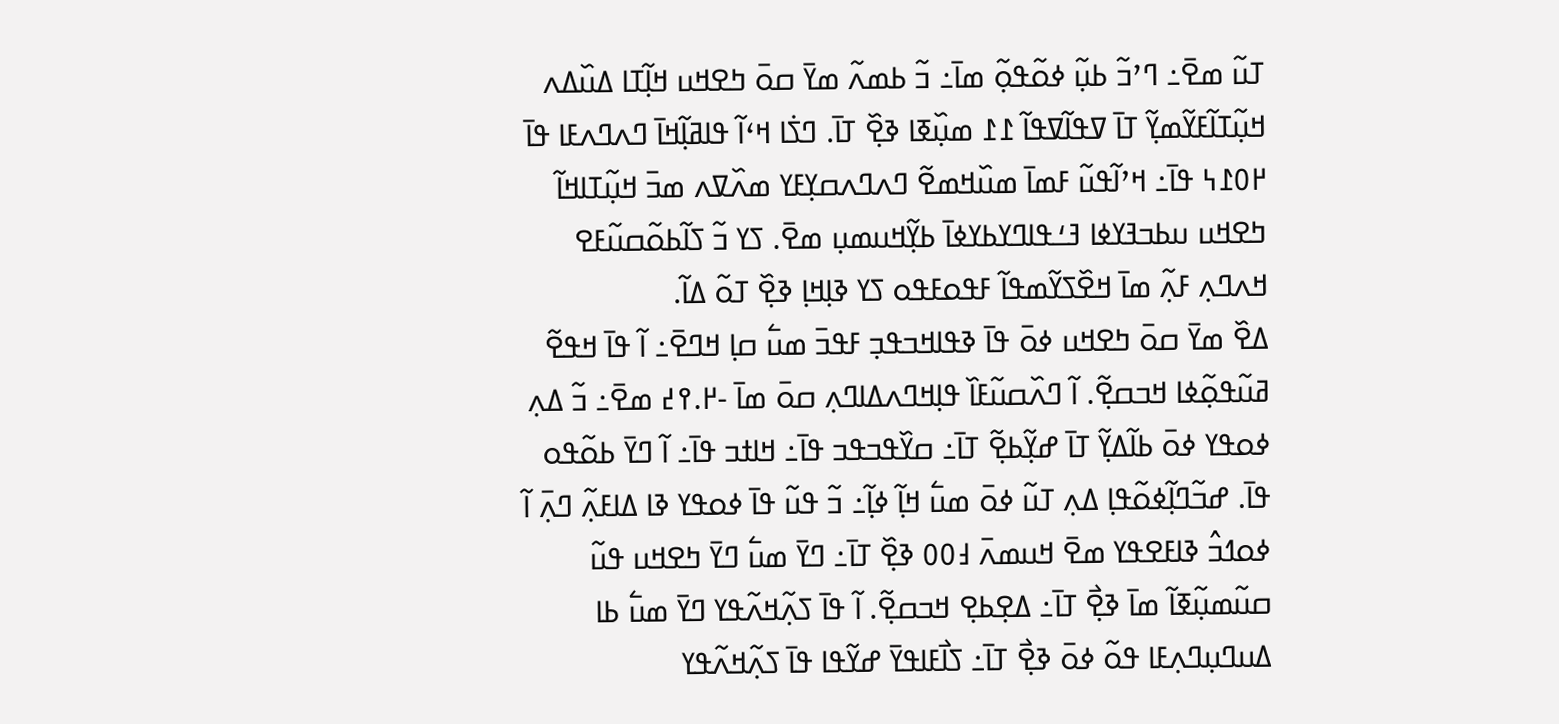ߠߎ߬ ߘߐ߫߸ ߣߴߏ߬ ߕߎ߲߬ ߦߋ߬ߟߋ߲߬ ߘߊ߫߸ ߏ߬ ߕߘߍ߬ ߘߌ߫ ߛߋ߫ ߤߐߞߎ ߞߊ߲߬ߠߊ ߡߎ߰ߡߍ ߞߎ߲߬ߠߊ߬ߓߌ߬ߘߌ߲߬ ߠߊ߫ ߜߟߊ߬ߜߟߊ߬ ߁߁ ߘߎ߲߰ߧߊ ߢߐ߲߰ ߠߊ߫. ߣߖ߭ߊ ߞߵߊ߬ ߟߊߥߊ߲߬ߞߊ߫ ߣߍߣߍߓߊ ߟߊ߫ ߂߀߁߆ ߟߊ߫߸ ߞߴߊ߬ߟߎ߬ ߓߘߊ߫ ߘߎ߰ߞߘߐ߬ ߣߍߣߍߛߌ߲ߓߌ ߘߍ߰ߜߍ ߘߏ߫ ߞߎ߲߬ߠߊߞߊ߬ ߤߐߞߎ ߎߕߏߔߌߦߊ ߔߑߟߊߣߌߕߌߦߊ߫ ߕߌ߲߬ߞߎߘߎ߲ ߘߐ߫. ߖߌ ߏ߬ ߖߊ߬ߕߋ߬ߛߎ߬ߓߐ ߞߍߣߍ߲ ߓߍ߲߬ ߘߊ߫ ߞߐ߰ߖߌ߬ߘߟߊ߬ ߓߟߋߓߟߋ ߖߌ ߢߊ߲ߞߊ߲ ߢߐ߲߰ ߠߋ߬ ߡߊ߬.
ߡߐ߰ ߘߌ߫ ߛߋ߫ ߤߐߞߎ ߦߋ߫ ߟߊ߫ ߢߟߊߞߏߟߏ߲ ߓߟߏ߫ ߘߎ߱ ߛߊ߲ ߞߣߐ߫߸ ߊ߬ ߟߊ߫ ߞߟߐ߬ ߥߎ߬ߟߋ߲߬ߦߊ ߞߏߛߐ߲߬. ߊ߬ ߣߍ߰ߛߎ߬ߓߊ߰ ߟߊ߲ߞߣߍߡߊߣߍ߲ ߛߋ߫ ߘߊ߫ -߂.߉߄ ߘߐ߫߸ ߏ߬ ߡߍ߲ ߦߋߟߌ ߦߋ߫ ߕߊ߬ߡߌ߲߬ ߠߊ߫ ߝߌ߲߬ߕߐ߲߬ ߠߊ߫߸ ߛߌ߰ߟߏߟߏ ߟߊ߫߸ ߞߊߙߏ ߟߊ߫߸ ߊ߬ ߣߌ߫ ߕߋ߬ߟߋ ߟߊ߫. ߝߏ߬ߣߊ߲߬ߦߋ߬ߟߊ߲ ߡߍ߲ ߠߎ߬ ߦߋ߫ ߘߎ߱ ߞߊ߲߬ ߦߊ߲߬߸ ߏ߬ ߟߎ߬ ߟߊ߫ ߦߋߟߌ ߢߊ ߡߊߓߍ߲߬ ߣߍ߲߫ ߊ߬ ߦߋߗߏ߮ ߢߊߓߐߟߌ ߘߐ߫ ߞߎߘߍ߫ ߃߀߀ ߢߐ߲߰ ߠߊ߫߸ ߣߌ߫ ߘߎ߱ ߣߌ߫ ߤߐߞߎ ߟߎ߬ ߛߎ߬ߘߎ߲߬ߧߊ߬ ߘߊ߫ ߢߐ߲߯ ߠߊ߫߸ ߡߐ߲ߕߐ߲ ߞߏߛߐ߲߬. ߊ߬ ߟߊ߫ ߖߍ߲߬ߞߍ߬ߟߌ ߣߌ߫ ߘߎ߱ ߕߊ ߡߎߣߎ߲ߣߍ߲ߓߊ ߟߋ߬ ߦߋ߫ ߢߐ߲߯ ߠߊ߫߸ ߖߊ߯ߓߊߟߌ߫ ߝߌ߬ߟߊ ߟߊ߫ ߖߍ߲߬ߞߍ߬ߟߌ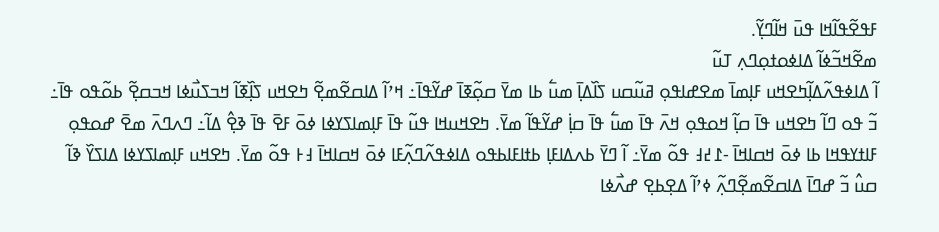ߓߟߐ߬ߟߊ߬ߞߊ ߟߎ߫ ߞߊ߬ߣߌ߲߬.
ߘߐ߬ߞߏ߬ߦߊ߬ ߡߊߦߋߙߋ߲ߣߍ߲ ߠߎ߬
ߊ߬ ߡߊߦߟߍ߬ߡߊ߲߬ߤߐߞߎ ߓߊ߲ߘߊ߫ ߘߐߝߊߟߋ߲ ߥߎ߬ߛߎ ߖߊ߰ߡߊ߲߫ ߘߎ߱ ߕߊ ߘߌ߫ ߛߋ߲߬ߧߊ߫ ߝߌ߬ߟߊ߫߸ ߞߴߊ߬ ߡߊߛߐ߬ߘߐ߲߬ ߤߐߞߎ ߖߊ߲߰ߧߊ߬ ߞߏߖߎ߯ߦߊ ߞߏߛߐ߲߬ ߕߋ߬ߟߋ ߟߊ߫߸ ߏ߬ ߟߋ ߣߊ߬ ߤߐߞߎ ߟߊ߫ ߛߊ߲߬ ߞߋߟߋ߲ ߞߍ߫ ߟߊ߫ ߘߎ߱ ߟߊ߫ ߛߊ߲߭ ߝߌ߬ߟߊ߬ ߘߌ߫. ߤߐߞߎߞߊ ߟߎ߬ ߟߊ߫ ߓߊ߲ߘߊߖߌߦߊ ߦߋ߫ ߓߐ߫ ߟߊ߫ ߢߐ߲߮ ߡߊ߬߸ ߣߍߣߍ߫ ߘߐ߫ ߝߋߟߋ߲ ߓߊߙߌߟߞߊ ߕߊ ߦߋ߫ ߞߛߊߞߊ߫ -߁߄߃ ߟߋ߬ ߘߌ߫߸ ߊ߬ ߣߌ߫ ߕߍߡߊߓߊ߲ ߕߙߊߓߊߕߟߋ ߡߊߦߟߍ߬ߣߍ߲߬ߓߊ ߦߋ߫ ߞߛߊߞߊ߫ ߃߅ ߟߋ߬ ߘߌ߫. ߤߐߞߎ ߓߊ߲ߘߊߖߌߦߊ ߡߊߖߌ߰ ߢߊ߬ ߛߎ߮ ߏ߬ ߝߣߊ߫ ߡߊߛߐ߬ߘߐ߲߬ߣߍ߲߬ ߦߴߊ߬ ߡߐ߲ߕߐ߲ ߝߍ߯ߦߊ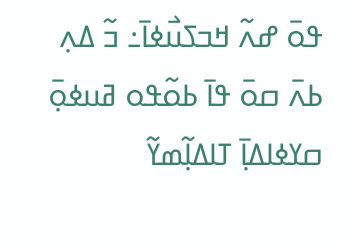ߟߋ߫ ߝߍ߬ ߞߏߖߎ߯ߦߊ߫߸ ߏ߬ ߡߍ߲ ߕߍ߫ ߛߋ߫ ߟߊ߫ ߕߋ߬ߟߋ ߥߎߦߋ߲߫ ߛߌߦߊߡߊ߲߫ ߠߊߡߊ߲߬ߘߌ߬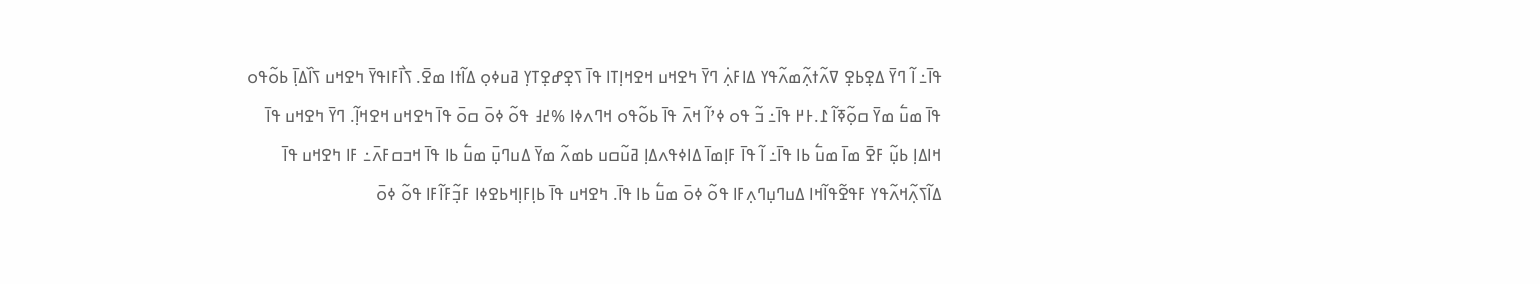ߟߊ߫߸ ߊ߬ ߣߌ߫ ߡߐ߲ߕߐ߲ ߜߍ߬ߙߍ߲߬ߘߍ߬ߟߌ ߡߊߓߍ߲߭ ߣߌ߫ ߤߐߞߎ ߞߐߞߊ߲ߠߊ ߟߊ߫ ߖߐ߲ߝߐ߲ߠߌ߲ ߥߎߦߋ߲ ߡߊ߬ߙߊ ߘߐ߫. ߖߊ߯ߓߊߟߌ߫ ߤߐߞߎ ߖߊ߰ߡߊ߲߫ ߕߋ߬ߟߋ ߟߊ߫ ߘߎ߱ ߘߌ߫ ߛߋ߲߬ߧߊ߬ ߁.߅߂ ߟߊ߫߸ ߏ߬ ߟߋ ߦߴߊ߬ ߞߍ߫ ߟߊ߫ ߕߋ߬ߟߋ ߞߣߍߦߊ %߄߃ ߟߋ߬ ߦߋ߫ ߛߋ߫ ߟߊ߫ ߤߐߞߎ ߞߐߞߊ߲߬. ߣߌ߫ ߤߐߞߎ ߟߊ߫ ߞߊߡߊ߲ ߕߎ߲߬ ߓߐ߫ ߘߊ߫ ߘߎ߱ ߕߊ ߟߊ߫߸ ߊ߬ ߟߊ߫ ߓߊ߲ߘߊ߫ ߡߊߦߟߍߡߊ߲ ߥߎ߬ߛߎ ߕߘߍ߬ ߘߌ߫ ߡߎߣߎ߲߫ ߘߎ߱ ߕߊ ߟߊ߫ ߞߏߛߓߍ߫߸ ߓߊ ߤߐߞߎ ߟߊ߫ ߡߊ߬ߖߍ߲߬ߞߍ߬ߟߌ ߓߟߐ߬ߟߊ߬ߞߊ ߡߎߣߎ߲ߣߍ߲ߓߊ ߟߋ߬ ߦߋ߫ ߘߎ߱ ߕߊ ߟߊ߫. ߤߐߞߎ ߟߊ߫ ߕߊ߲ߓߊ߲ߞߕߐߦߊ ߓߏ߲߬ߓߊ߬ߓߊ ߟߋ߬ ߦߋ߫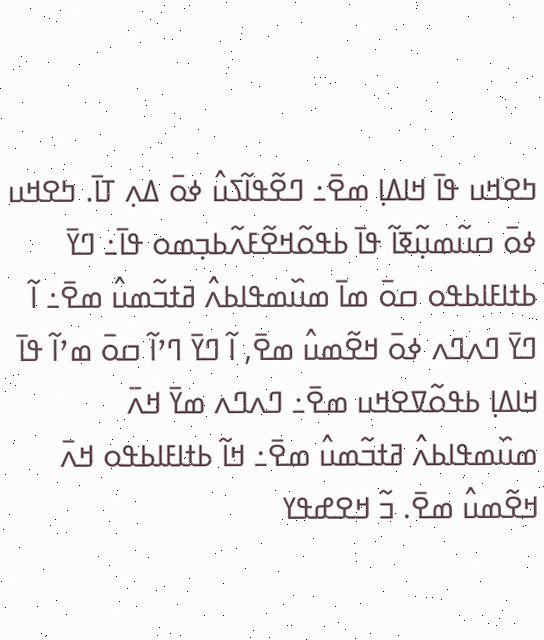ߤߐߞߎ ߟߊ߫ ߞߊߡߊ߲ ߘߐ߫߸ ߣߐ߬ߟߊ߬ߖߎ߮ ߦߋ߫ ߡߍ߲ ߠߊ߫. ߤߐߞߎ ߦߋ߫ ߛߎ߬ߘߎ߲߬ߧߊ߬ ߟߊ߫ ߕߟߋ߬ߞߐ߬ߓߍ߬ߕߏ߲ߘߋ ߟߊ߫߸ ߣߌ߫ ߕߙߊߓߊߕߟߋ ߛߋ߫ ߘߊ߫ ߘߎ߰ߘߟߊߕߍ߮ ߥߙߏ߬ߘߎ߮ ߘߐ߫߸ ߊ߬ ߣߌ߫ ߣߍߣߍ ߦߋ߫ ߞߐ߬ߘߎ߮ ߘߐ߫, ߊ߬ ߣߌ߫ ߣߴߊ߬ ߛߋ߫ ߘߴߊ߬ ߟߊ߫ ߞߊߡߊ߲ ߕߟߋ߬ߜߐߞߎ ߘߐ߫߸ ߣߍߣߍ ߘߌ߫ ߞߍ߫ ߘߎ߰ߘߟߊߕߍ߮ ߥߙߏ߬ߘߎ߮ ߘߐ߫߸ ߞߊ߬ ߕߙߊߓߊߕߟߋ ߞߍ߫ ߞߐ߬ߘߎ߮ ߘߐ߫. ߏ߬ ߞߐߝߟߌ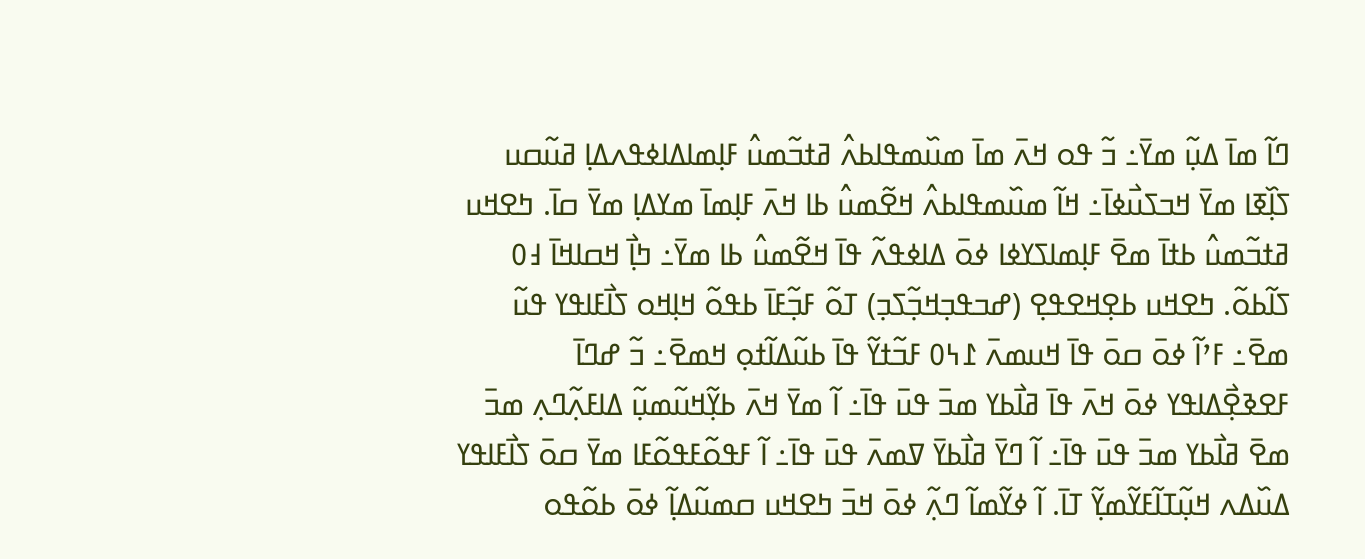ߣߊ߬ ߘߊ߫ ߡߎ߲߬ ߘߌ߫߸ ߏ߬ ߟߋ ߞߍ߫ ߘߊ߫ ߘߎ߰ߘߟߊߕߍ߮ ߥߙߏ߬ߘߎ߮ ߓߊ߲ߘߊߡߊߦߟߍߡߊ߲ ߥߎ߬ߛߎ ߖߊ߲߰ߧߊ ߘߌ߫ ߞߏߖߎ߯ߦߊ߫߸ ߞߊ߬ ߘߎ߰ߘߟߊߕߍ߮ ߞߐ߬ߘߎ߮ ߕߊ ߞߍ߫ ߓߊ߲ߘߊ߫ ߘߌߡߊ߲ ߘߌ߫ ߛߊ߫. ߤߐߞߎ ߥߙߏ߬ߘߎ߮ ߕߙߊ߫ ߘߐ߫ ߓߊ߲ߘߊߖߌߦߊ ߦߋ߫ ߡߊߦߟߍ߬ ߟߊ߫ ߞߐ߬ߘߎ߮ ߕߊ ߘߌ߫߸ ߤߊ߲߯ ߞߛߊߞߊ߫ ߃߀ ߖߊ߬ߕߋ߬. ߤߐߞߎ ߕߐ߲ߞߐߟߐ߲ (ߝߏߟߏ߲ߞߏ߲߬ߖߏ߲) ߠߋ߬ ߓߏ߲߬ߓߊ߫ ߕߟߋ߬ ߞߊ߲ߞߋ ߖߊ߯ߓߊߟߌ ߟߎ߬ ߘߐ߫߸ ߓߴߊ߬ ߦߋ߫ ߛߋ߫ ߟߊ߫ ߞߎߘߍ߫ ߁߆߀ ߓߏ߬ߙߌ߬ ߟߊ߫ ߕߎ߬ߡߊ߬ߙߋ߲ ߞߘߐ߫߸ ߏ߬ ߝߣߊ߫ ߓߐߢߐ߲߯ߡߊߟߌ ߦߋ߫ ߞߍ߫ ߟߊ߫ ߥߊ߯ߕߌ ߘߏ߫ ߟߎ߫ ߟߊ߫߸ ߊ߬ ߘߌ߫ ߞߍ߫ ߕߌ߲߬ߞߎ߬ߘߎ߲߬ ߡߊߓߍ߲߬ߣߍ߲ ߘߏ߫ ߘߐ߫ ߥߊ߯ߕߌ ߘߏ߫ ߟߎ߫ ߟߊ߫߸ ߊ߬ ߣߌ߫ ߥߊ߯ߕߌ߫ ߜߘߍ߫ ߟߎ߫ ߟߊ߫߸ ߊ߬ ߓߟߋ߬ߓߟߋ߬ߓߊ ߘߌ߫ ߛߋ߫ ߖߊ߯ߓߊߟߌ ߡߎ߰ߡߍ ߞߎ߲߬ߠߊ߬ߓߌ߬ߘߌ߲߬ ߠߊ߫. ߊ߬ ߦߌ߬ߘߊ߬ ߣߍ߲߬ ߦߋ߫ ߞߏ߫ ߤߐߞߎ ߛߘߎ߬ߡߊ߲߬ ߦߋ߫ ߕߋ߬ߟߋ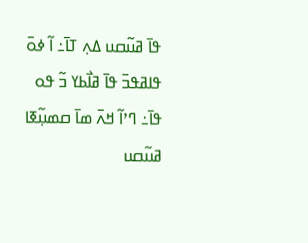ߟߊ߫ ߥߎ߬ߛߎ ߡߍ߲ ߠߊ߫߸ ߊ߬ ߦߋ߫ ߟߊߥߟߏ߫ ߟߊ߫ ߥߊ߯ߕߌ ߏ߬ ߟߋ ߟߊ߫߸ ߣߴߊ߬ ߞߍ߫ ߘߊ߫ ߛߘߎ߲߬ߧߊ ߥߎ߬ߛߎ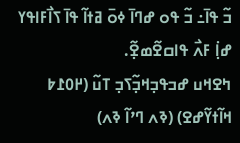ߏ߬ ߟߊ߫߸ ߏ߬ ߟߋ ߝߣߊ߫ ߦߋ߫ ߥߙߊ߬ ߟߊ߫ ߖߊ߯ߓߊߟߌ ߝߊ߲߭ ߓߍ߯ ߟߊߛߐ߬ߘߐ߲߬.
ߤߐߞߎ ߝߏߟߏ߲ߞߏ߲߬ߖߏ߲ ߠߎ߬ (߂߀߁߈ ߞߊ߬ߙߌ߬ߝߐ) (ߢߍ ߣߴߊ߬ ߢߍ)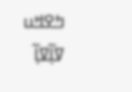ߤߐߞߎ ߜߊ߲߬ߜߊ߲߬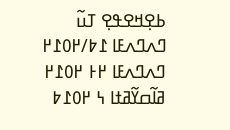ߕߐ߲ߞߐߟߐ߲ ߠߎ߬
ߣߍߣߍߓߊ ߁߈/߂߀߁߂
ߣߍߣߍߓߊ ߂߅ ߂߀߁߂
ߥߊ߬ߛߌ߬ߥߙߊ ߆ ߂߀߁߈